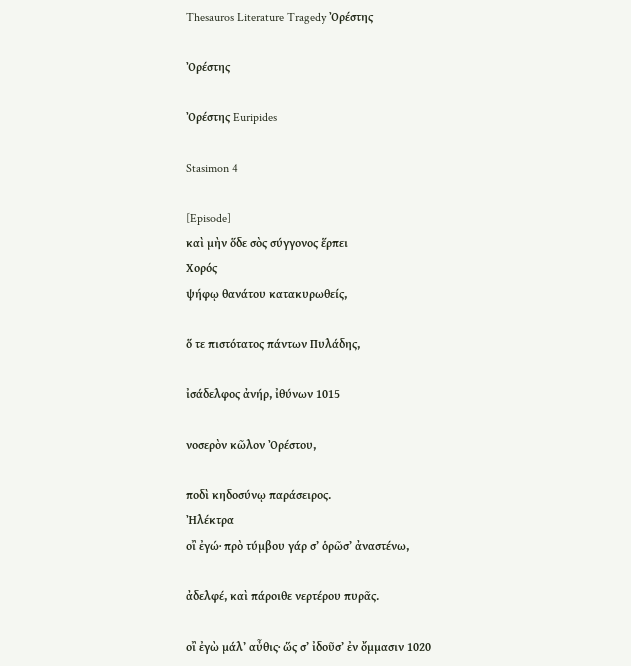Thesauros Literature Tragedy Ὀρέστης

Ὀρέστης

Ὀρέστης Euripides

Stasimon 4

[Episode]
καὶ μὴν ὅδε σὸς σύγγονος ἕρπει
Χορός
ψήφῳ θανάτου κατακυρωθείς,

ὅ τε πιστότατος πάντων Πυλάδης,

ἰσάδελφος ἀνήρ, ἰθύνων 1015

νοσερὸν κῶλον Ὀρέστου,

ποδὶ κηδοσύνῳ παράσειρος.
Ἠλέκτρα
οἲ ἐγώ· πρὸ τύμβου γάρ σʼ ὁρῶσʼ ἀναστένω,

ἀδελφέ, καὶ πάροιθε νερτέρου πυρᾶς.

οἲ ἐγὼ μάλʼ αὖθις· ὥς σʼ ἰδοῦσʼ ἐν ὄμμασιν 1020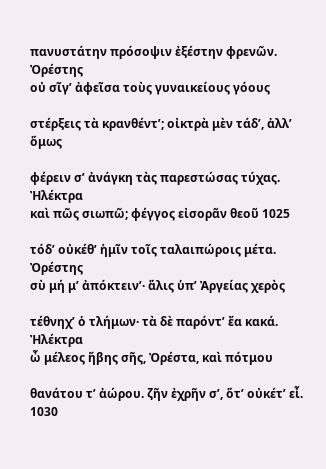πανυστάτην πρόσοψιν ἐξέστην φρενῶν.
Ὀρέστης
οὐ σῖγʼ ἀφεῖσα τοὺς γυναικείους γόους

στέρξεις τὰ κρανθέντʼ; οἰκτρὰ μὲν τάδʼ, ἀλλʼ ὅμως

φέρειν σʼ ἀνάγκη τὰς παρεστώσας τύχας.
Ἠλέκτρα
καὶ πῶς σιωπῶ; φέγγος εἰσορᾶν θεοῦ 1025

τόδʼ οὐκέθʼ ἡμῖν τοῖς ταλαιπώροις μέτα.
Ὀρέστης
σὺ μή μʼ ἀπόκτεινʼ· ἅλις ὑπʼ Ἀργείας χερὸς

τέθνηχʼ ὁ τλήμων· τὰ δὲ παρόντʼ ἔα κακά.
Ἠλέκτρα
ὦ μέλεος ἥβης σῆς, Ὀρέστα, καὶ πότμου

θανάτου τʼ ἀώρου. ζῆν ἐχρῆν σʼ, ὅτʼ οὐκέτʼ εἶ. 1030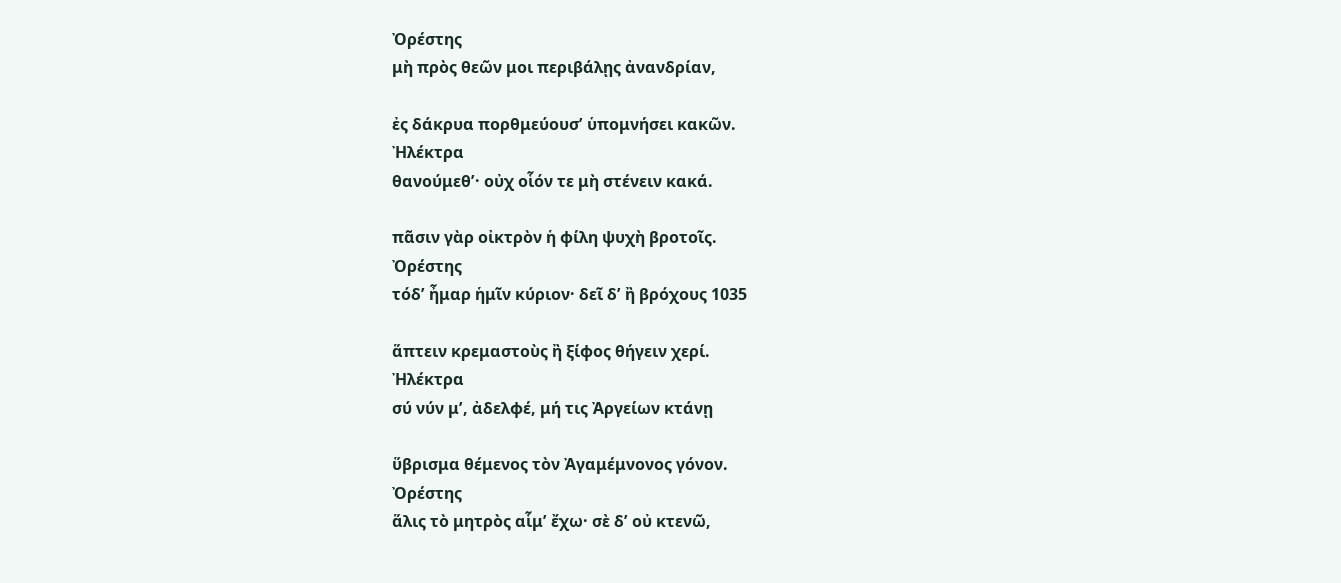Ὀρέστης
μὴ πρὸς θεῶν μοι περιβάλῃς ἀνανδρίαν,

ἐς δάκρυα πορθμεύουσʼ ὑπομνήσει κακῶν.
Ἠλέκτρα
θανούμεθʼ· οὐχ οἷόν τε μὴ στένειν κακά.

πᾶσιν γὰρ οἰκτρὸν ἡ φίλη ψυχὴ βροτοῖς.
Ὀρέστης
τόδʼ ἦμαρ ἡμῖν κύριον· δεῖ δʼ ἢ βρόχους 1035

ἅπτειν κρεμαστοὺς ἢ ξίφος θήγειν χερί.
Ἠλέκτρα
σύ νύν μʼ, ἀδελφέ, μή τις Ἀργείων κτάνῃ

ὕβρισμα θέμενος τὸν Ἀγαμέμνονος γόνον.
Ὀρέστης
ἅλις τὸ μητρὸς αἷμʼ ἔχω· σὲ δʼ οὐ κτενῶ,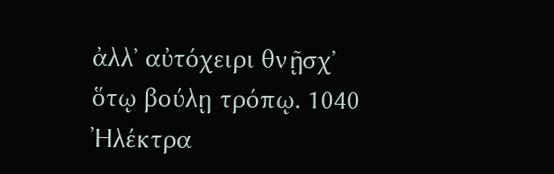ἀλλʼ αὐτόχειρι θνῇσχʼ ὅτῳ βούλῃ τρόπῳ. 1040
Ἠλέκτρα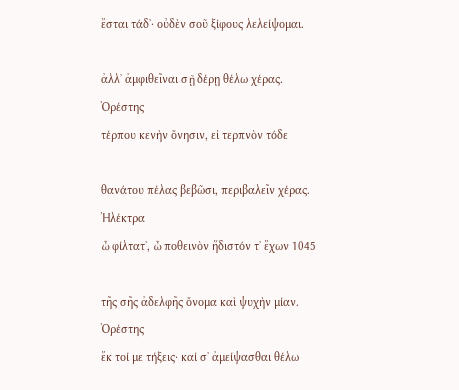ἔσται τάδʼ· οὐδὲν σοῦ ξίφους λελείψομαι.

ἀλλʼ ἀμφιθεῖναι σῇ δέρῃ θέλω χέρας.
Ὀρέστης
τέρπου κενὴν ὄνησιν, εἰ τερπνὸν τόδε

θανάτου πέλας βεβῶσι, περιβαλεῖν χέρας.
Ἠλέκτρα
ὦ φίλτατʼ, ὦ ποθεινὸν ἥδιστόν τʼ ἔχων 1045

τῆς σῆς ἀδελφῆς ὄνομα καὶ ψυχὴν μίαν.
Ὀρέστης
ἔκ τοί με τήξεις· καί σʼ ἀμείψασθαι θέλω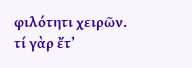φιλότητι χειρῶν. τί γὰρ ἔτʼ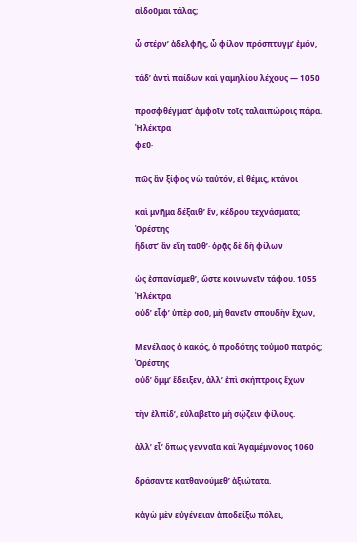αἰδοῦμαι τάλας;

ὦ στέρνʼ ἀδελφῆς, ὦ φίλον πρόσπτυγμʼ ἐμόν,

τάδʼ ἀντὶ παίδων καὶ γαμηλίου λέχους — 1050

προσφθέγματʼ ἀμφοῖν τοῖς ταλαιπώροις πάρα.
Ἠλέκτρα
φεῦ·

πῶς ἂν ξίφος νὼ ταὐτόν, εἰ θέμις, κτάνοι

καὶ μνῆμα δέξαιθʼ ἕν, κέδρου τεχνάσματα;
Ὀρέστης
ἥδιστʼ ἂν εἴη ταῦθʼ· ὁρᾷς δὲ δὴ φίλων

ὡς ἐσπανίσμεθʼ, ὥστε κοινωνεῖν τάφου. 1055
Ἠλέκτρα
οὐδʼ εἶφʼ ὑπὲρ σοῦ, μὴ θανεῖν σπουδὴν ἔχων,

Μενέλαος ὁ κακός, ὁ προδότης τοὐμοῦ πατρός;
Ὀρέστης
οὐδʼ ὄμμʼ ἔδειξεν, ἀλλʼ ἐπὶ σκήπτροις ἔχων

τὴν ἐλπίδʼ, εὐλαβεῖτο μὴ σῴζειν φίλους.

ἀλλʼ εἶʼ ὅπως γενναῖα καὶ Ἀγαμέμνονος 1060

δράσαντε κατθανούμεθʼ ἀξιώτατα.

κἀγὼ μὲν εὐγένειαν ἀποδείξω πόλει,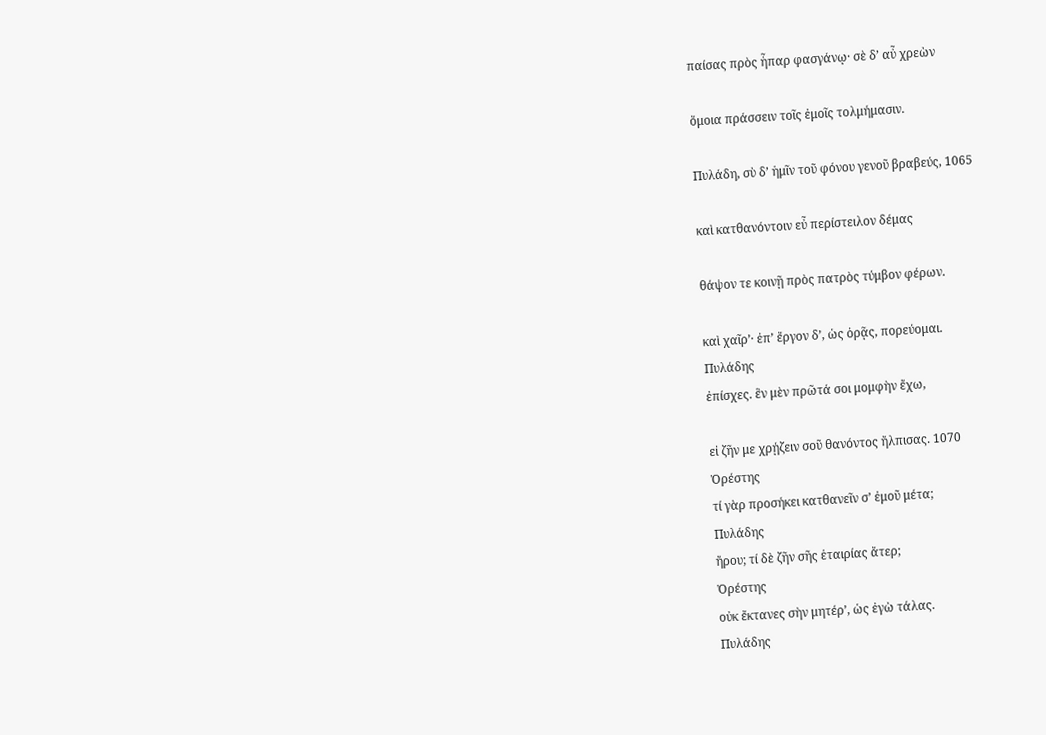παίσας πρὸς ἧπαρ φασγάνῳ· σὲ δʼ αὖ χρεὼν

ὅμοια πράσσειν τοῖς ἐμοῖς τολμήμασιν.

Πυλάδη, σὺ δʼ ἡμῖν τοῦ φόνου γενοῦ βραβεύς, 1065

καὶ κατθανόντοιν εὖ περίστειλον δέμας

θάψον τε κοινῇ πρὸς πατρὸς τύμβον φέρων.

καὶ χαῖρʼ· ἐπʼ ἔργον δʼ, ὡς ὁρᾷς, πορεύομαι.
Πυλάδης
ἐπίσχες. ἓν μὲν πρῶτά σοι μομφὴν ἔχω,

εἰ ζῆν με χρῄζειν σοῦ θανόντος ἤλπισας. 1070
Ὀρέστης
τί γὰρ προσήκει κατθανεῖν σʼ ἐμοῦ μέτα;
Πυλάδης
ἤρου; τί δὲ ζῆν σῆς ἑταιρίας ἄτερ;
Ὀρέστης
οὐκ ἔκτανες σὴν μητέρʼ, ὡς ἐγὼ τάλας.
Πυλάδης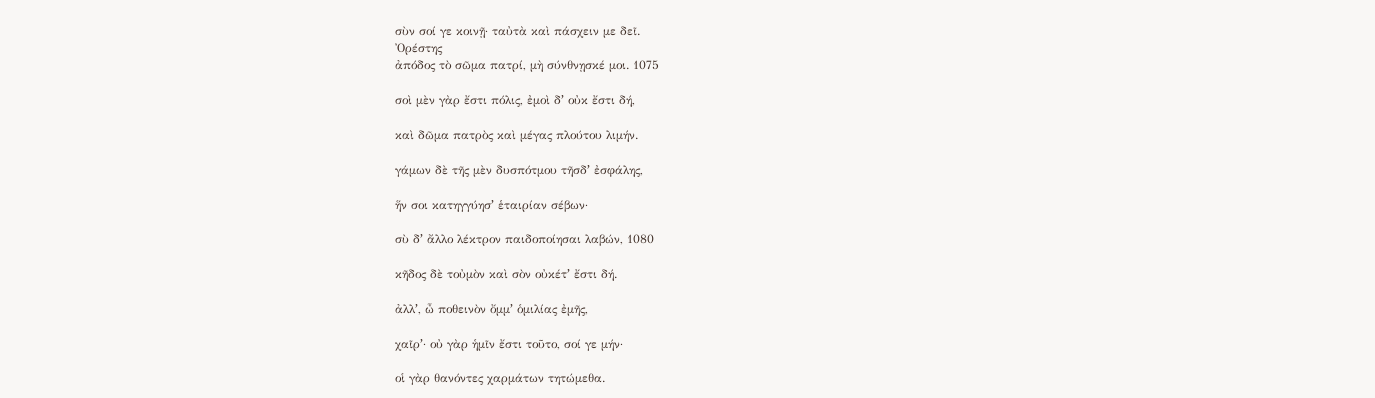σὺν σοί γε κοινῇ· ταὐτὰ καὶ πάσχειν με δεῖ.
Ὀρέστης
ἀπόδος τὸ σῶμα πατρί, μὴ σύνθνῃσκέ μοι. 1075

σοὶ μὲν γὰρ ἔστι πόλις, ἐμοὶ δʼ οὐκ ἔστι δή,

καὶ δῶμα πατρὸς καὶ μέγας πλούτου λιμήν.

γάμων δὲ τῆς μὲν δυσπότμου τῆσδʼ ἐσφάλης,

ἥν σοι κατηγγύησʼ ἑταιρίαν σέβων·

σὺ δʼ ἄλλο λέκτρον παιδοποίησαι λαβών, 1080

κῆδος δὲ τοὐμὸν καὶ σὸν οὐκέτʼ ἔστι δή.

ἀλλʼ, ὦ ποθεινὸν ὄμμʼ ὁμιλίας ἐμῆς,

χαῖρʼ· οὐ γὰρ ἡμῖν ἔστι τοῦτο, σοί γε μήν·

οἱ γὰρ θανόντες χαρμάτων τητώμεθα.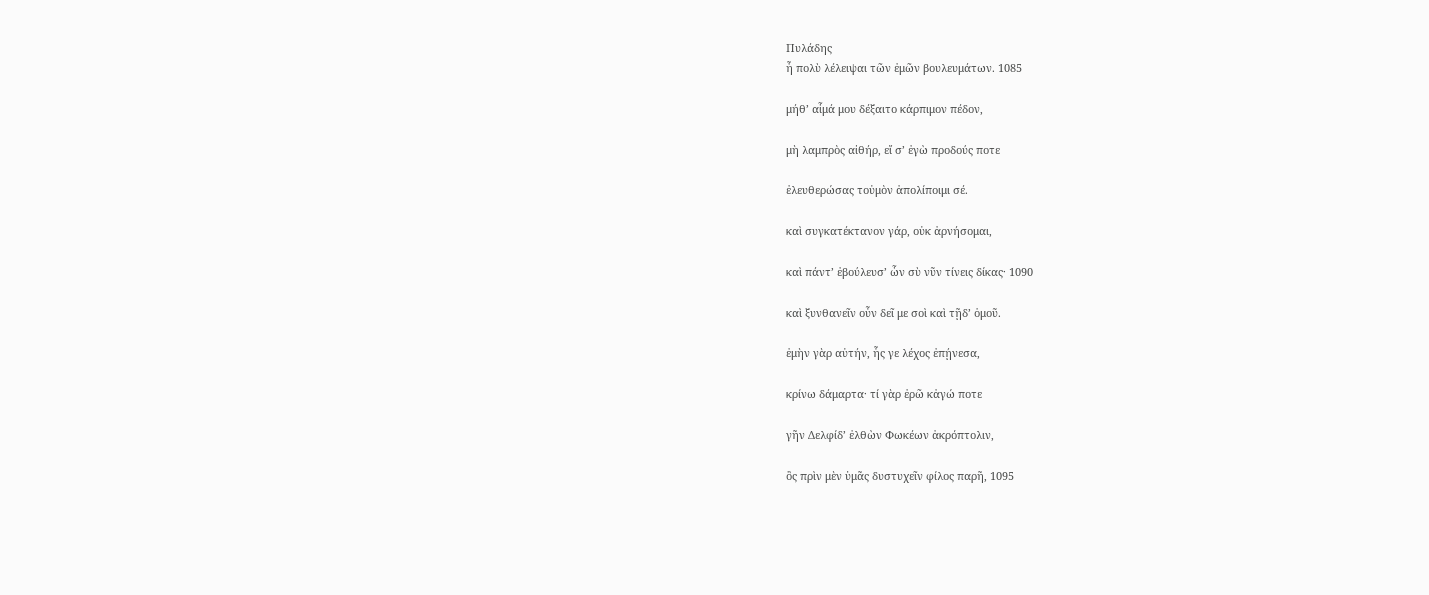Πυλάδης
ἦ πολὺ λέλειψαι τῶν ἐμῶν βουλευμάτων. 1085

μήθʼ αἷμά μου δέξαιτο κάρπιμον πέδον,

μὴ λαμπρὸς αἰθήρ, εἴ σʼ ἐγὼ προδούς ποτε

ἐλευθερώσας τοὐμὸν ἀπολίποιμι σέ.

καὶ συγκατέκτανον γάρ, οὐκ ἀρνήσομαι,

καὶ πάντʼ ἐβούλευσʼ ὧν σὺ νῦν τίνεις δίκας· 1090

καὶ ξυνθανεῖν οὖν δεῖ με σοὶ καὶ τῇδʼ ὁμοῦ.

ἐμὴν γὰρ αὐτήν, ἧς γε λέχος ἐπῄνεσα,

κρίνω δάμαρτα· τί γὰρ ἐρῶ κἀγώ ποτε

γῆν Δελφίδʼ ἐλθὼν Φωκέων ἀκρόπτολιν,

ὃς πρὶν μὲν ὑμᾶς δυστυχεῖν φίλος παρῆ, 1095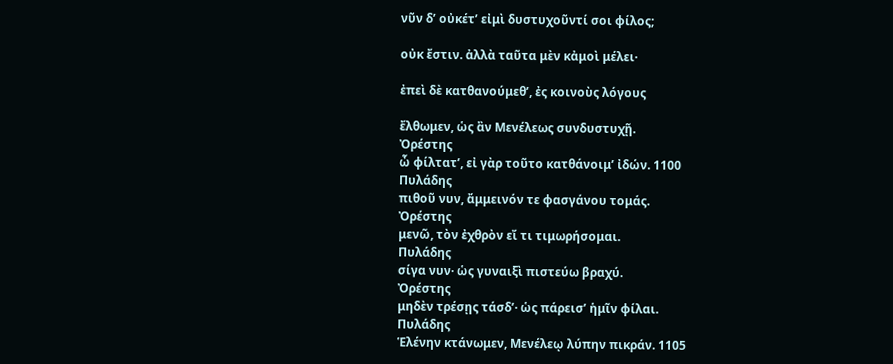νῦν δʼ οὐκέτʼ εἰμὶ δυστυχοῦντί σοι φίλος;

οὐκ ἔστιν. ἀλλὰ ταῦτα μὲν κἀμοὶ μέλει·

ἐπεὶ δὲ κατθανούμεθʼ, ἐς κοινοὺς λόγους

ἔλθωμεν, ὡς ἂν Μενέλεως συνδυστυχῇ.
Ὀρέστης
ὦ φίλτατʼ, εἰ γὰρ τοῦτο κατθάνοιμʼ ἰδών. 1100
Πυλάδης
πιθοῦ νυν, ἄμμεινόν τε φασγάνου τομάς.
Ὀρέστης
μενῶ, τὸν ἐχθρὸν εἴ τι τιμωρήσομαι.
Πυλάδης
σίγα νυν· ὡς γυναιξὶ πιστεύω βραχύ.
Ὀρέστης
μηδὲν τρέσῃς τάσδʼ· ὡς πάρεισʼ ἡμῖν φίλαι.
Πυλάδης
Ἑλένην κτάνωμεν, Μενέλεῳ λύπην πικράν. 1105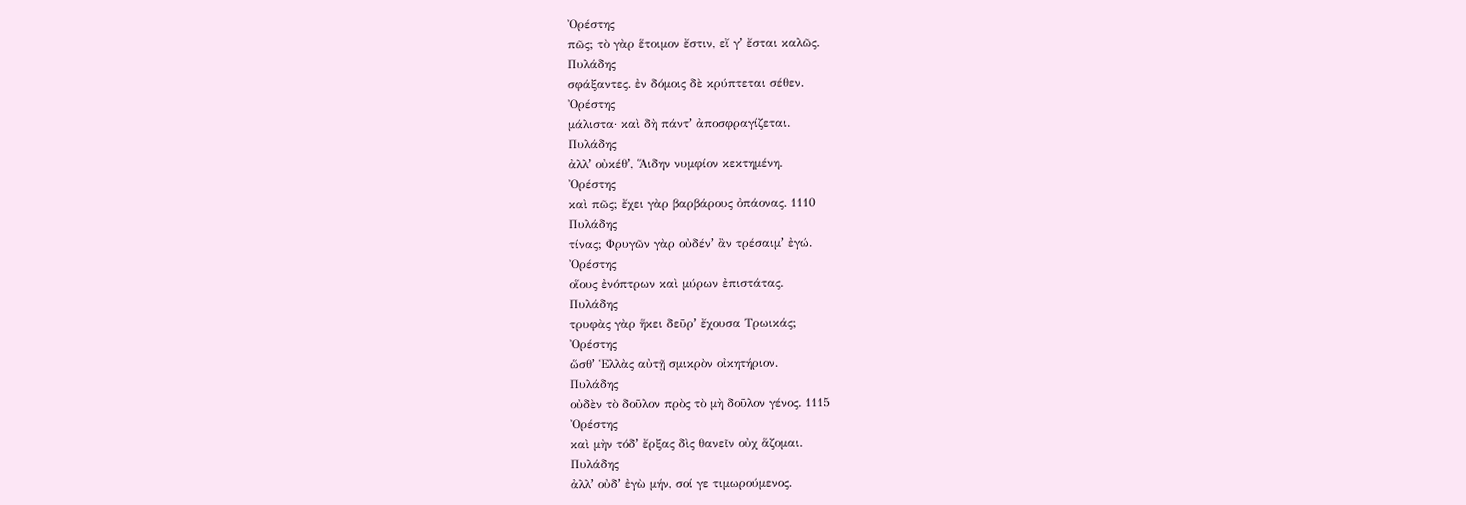Ὀρέστης
πῶς; τὸ γὰρ ἕτοιμον ἔστιν, εἴ γʼ ἔσται καλῶς.
Πυλάδης
σφάξαντες. ἐν δόμοις δὲ κρύπτεται σέθεν.
Ὀρέστης
μάλιστα· καὶ δὴ πάντʼ ἀποσφραγίζεται.
Πυλάδης
ἀλλʼ οὐκέθʼ, Ἅιδην νυμφίον κεκτημένη.
Ὀρέστης
καὶ πῶς; ἔχει γὰρ βαρβάρους ὀπάονας. 1110
Πυλάδης
τίνας; Φρυγῶν γὰρ οὐδένʼ ἂν τρέσαιμʼ ἐγώ.
Ὀρέστης
οἵους ἐνόπτρων καὶ μύρων ἐπιστάτας.
Πυλάδης
τρυφὰς γὰρ ἥκει δεῦρʼ ἔχουσα Τρωικάς;
Ὀρέστης
ὥσθʼ Ἑλλὰς αὐτῇ σμικρὸν οἰκητήριον.
Πυλάδης
οὐδὲν τὸ δοῦλον πρὸς τὸ μὴ δοῦλον γένος. 1115
Ὀρέστης
καὶ μὴν τόδʼ ἔρξας δὶς θανεῖν οὐχ ἅζομαι.
Πυλάδης
ἀλλʼ οὐδʼ ἐγὼ μήν, σοί γε τιμωρούμενος.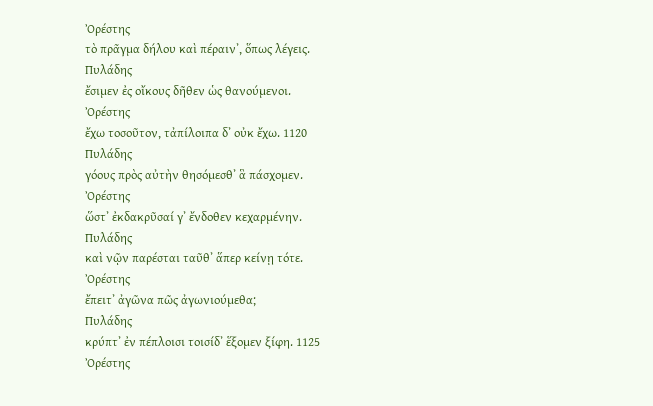Ὀρέστης
τὸ πρᾶγμα δήλου καὶ πέραινʼ, ὅπως λέγεις.
Πυλάδης
ἔσιμεν ἐς οἴκους δῆθεν ὡς θανούμενοι.
Ὀρέστης
ἔχω τοσοῦτον, τἀπίλοιπα δʼ οὐκ ἔχω. 1120
Πυλάδης
γόους πρὸς αὐτὴν θησόμεσθʼ ἃ πάσχομεν.
Ὀρέστης
ὥστʼ ἐκδακρῦσαί γʼ ἔνδοθεν κεχαρμένην.
Πυλάδης
καὶ νῷν παρέσται ταῦθʼ ἅπερ κείνῃ τότε.
Ὀρέστης
ἔπειτʼ ἀγῶνα πῶς ἀγωνιούμεθα;
Πυλάδης
κρύπτʼ ἐν πέπλοισι τοισίδʼ ἕξομεν ξίφη. 1125
Ὀρέστης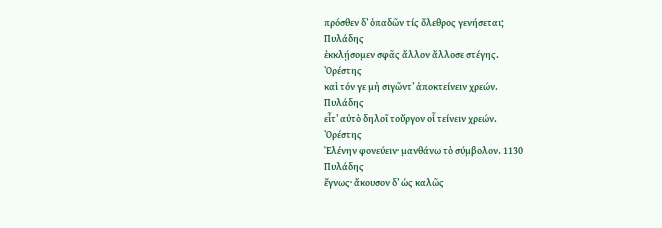πρόσθεν δʼ ὀπαδῶν τίς ὄλεθρος γενήσεται;
Πυλάδης
ἐκκλῄσομεν σφᾶς ἄλλον ἄλλοσε στέγης.
Ὀρέστης
καὶ τόν γε μὴ σιγῶντʼ ἀποκτείνειν χρεών.
Πυλάδης
εἶτʼ αὐτὸ δηλοῖ τοὔργον οἷ τείνειν χρεών.
Ὀρέστης
Ἑλένην φονεύειν· μανθάνω τὸ σύμβολον. 1130
Πυλάδης
ἔγνως· ἄκουσον δʼ ὡς καλῶς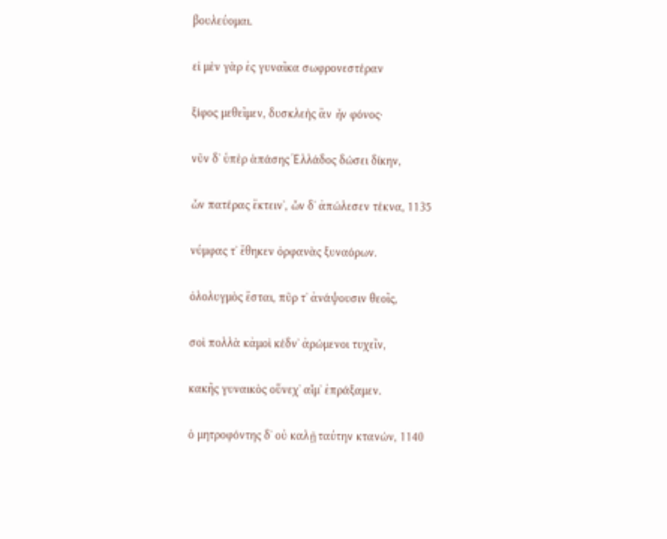βουλεύομαι.

εἰ μὲν γὰρ ἐς γυναῖκα σωφρονεστέραν

ξίφος μεθεῖμεν, δυσκλεὴς ἂν ἦν φόνος·

νῦν δʼ ὑπὲρ ἁπάσης Ἑλλάδος δώσει δίκην,

ὧν πατέρας ἔκτεινʼ, ὧν δʼ ἀπώλεσεν τέκνα, 1135

νύμφας τʼ ἔθηκεν ὀρφανὰς ξυναόρων.

ὀλολυγμὸς ἔσται, πῦρ τʼ ἀνάψουσιν θεοῖς,

σοὶ πολλὰ κἀμοὶ κέδνʼ ἀρώμενοι τυχεῖν,

κακῆς γυναικὸς οὕνεχʼ αἷμʼ ἐπράξαμεν.

ὁ μητροφόντης δʼ οὐ καλῇ ταύτην κτανών, 1140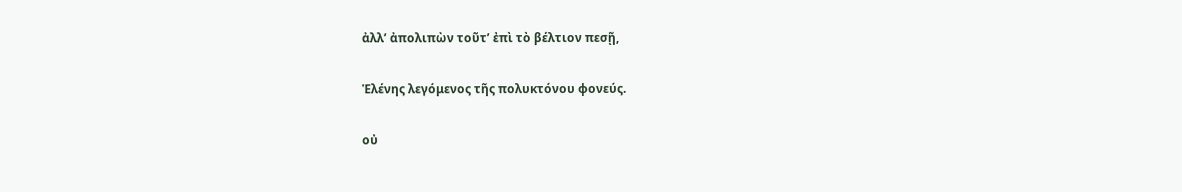ἀλλʼ ἀπολιπὼν τοῦτʼ ἐπὶ τὸ βέλτιον πεσῇ,

Ἑλένης λεγόμενος τῆς πολυκτόνου φονεύς.

οὐ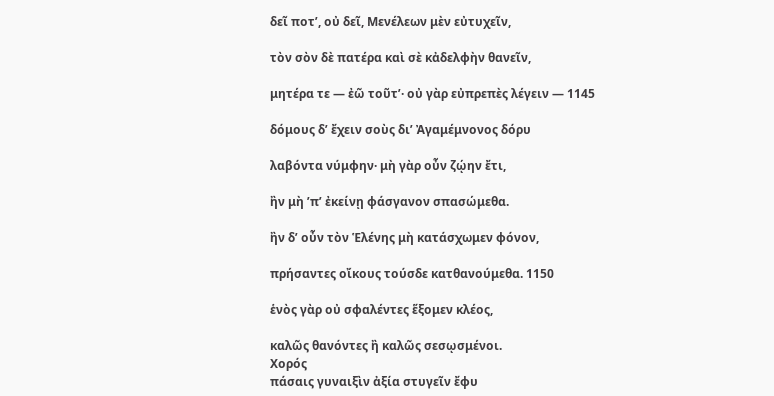δεῖ ποτʼ, οὐ δεῖ, Μενέλεων μὲν εὐτυχεῖν,

τὸν σὸν δὲ πατέρα καὶ σὲ κἀδελφὴν θανεῖν,

μητέρα τε — ἐῶ τοῦτʼ· οὐ γὰρ εὐπρεπὲς λέγειν — 1145

δόμους δʼ ἔχειν σοὺς διʼ Ἀγαμέμνονος δόρυ

λαβόντα νύμφην· μὴ γὰρ οὖν ζῴην ἔτι,

ἢν μὴ ʼπʼ ἐκείνῃ φάσγανον σπασώμεθα.

ἢν δʼ οὖν τὸν Ἑλένης μὴ κατάσχωμεν φόνον,

πρήσαντες οἴκους τούσδε κατθανούμεθα. 1150

ἑνὸς γὰρ οὐ σφαλέντες ἕξομεν κλέος,

καλῶς θανόντες ἢ καλῶς σεσῳσμένοι.
Χορός
πάσαις γυναιξὶν ἀξία στυγεῖν ἔφυ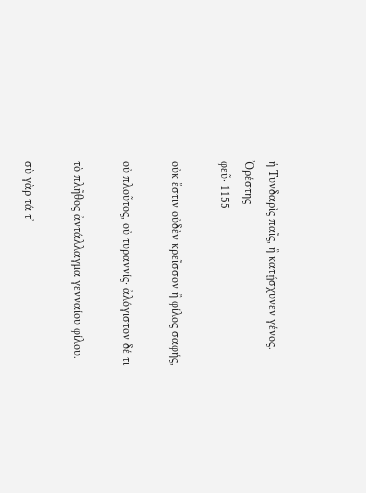ἡ Τυνδαρὶς παῖς, ἣ κατῄσχυνεν γένος.
Ὀρέστης
φεῦ· 1155

οὐκ ἔστιν οὐδὲν κρεῖσσον ἢ φίλος σαφής,

οὐ πλοῦτος, οὐ τυραννίς· ἀλόγιστον δέ τι

τὸ πλῆθος ἀντάλλαγμα γενναίου φίλου.

σὺ γὰρ τά τʼ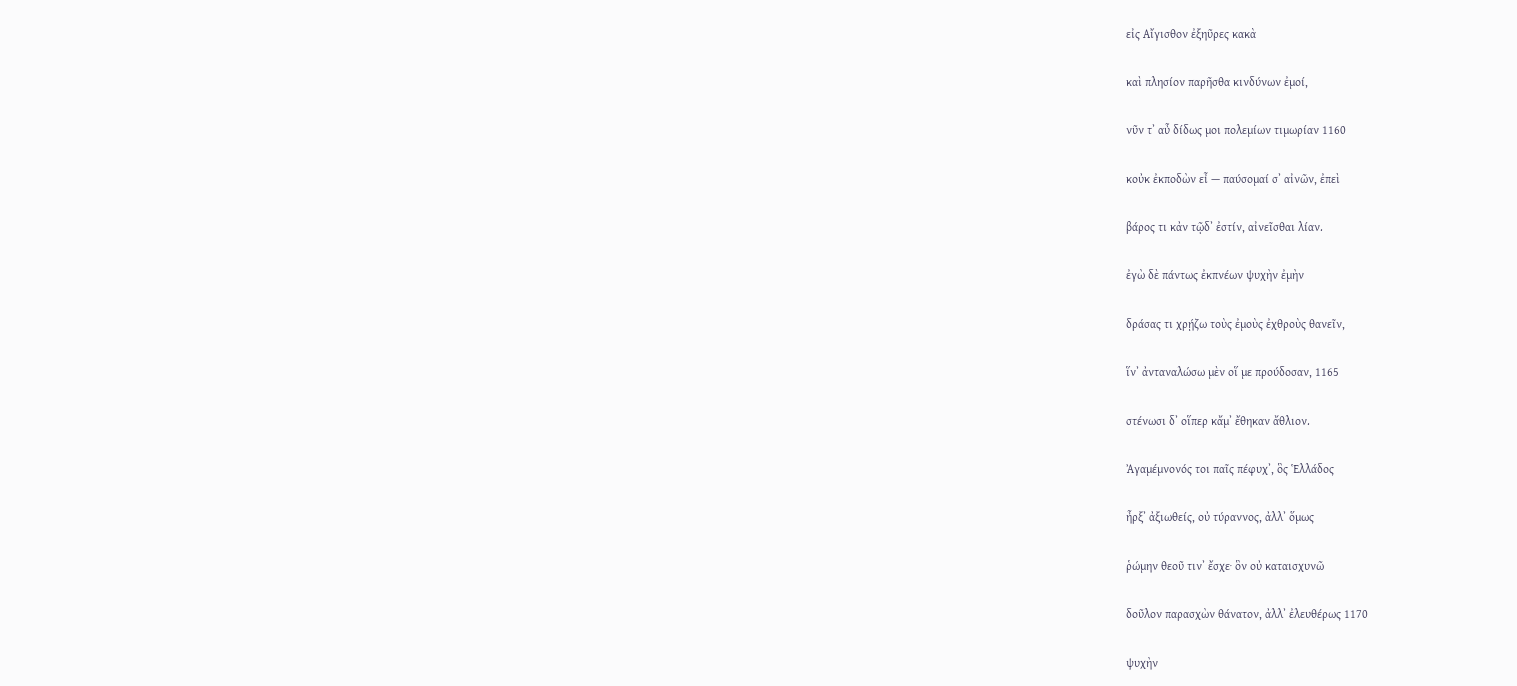εἰς Αἴγισθον ἐξηῦρες κακὰ

καὶ πλησίον παρῆσθα κινδύνων ἐμοί,

νῦν τʼ αὖ δίδως μοι πολεμίων τιμωρίαν 1160

κοὐκ ἐκποδὼν εἶ — παύσομαί σʼ αἰνῶν, ἐπεὶ

βάρος τι κἀν τῷδʼ ἐστίν, αἰνεῖσθαι λίαν.

ἐγὼ δὲ πάντως ἐκπνέων ψυχὴν ἐμὴν

δράσας τι χρῄζω τοὺς ἐμοὺς ἐχθροὺς θανεῖν,

ἵνʼ ἀνταναλώσω μὲν οἵ με προύδοσαν, 1165

στένωσι δʼ οἵπερ κἄμʼ ἔθηκαν ἄθλιον.

Ἀγαμέμνονός τοι παῖς πέφυχʼ, ὃς Ἑλλάδος

ἦρξʼ ἀξιωθείς, οὐ τύραννος, ἀλλʼ ὅμως

ῥώμην θεοῦ τινʼ ἔσχε· ὃν οὐ καταισχυνῶ

δοῦλον παρασχὼν θάνατον, ἀλλʼ ἐλευθέρως 1170

ψυχὴν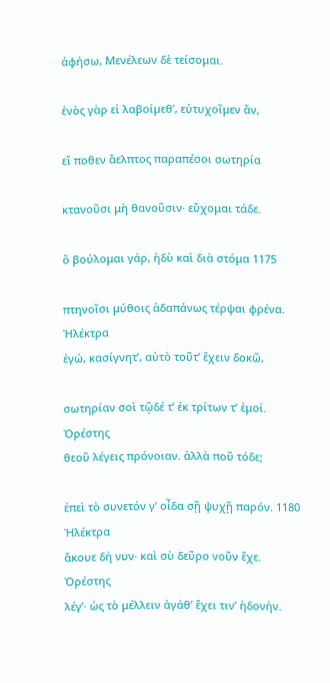ἀφήσω, Μενέλεων δὲ τείσομαι.

ἑνὸς γὰρ εἰ λαβοίμεθʼ, εὐτυχοῖμεν ἄν,

εἴ ποθεν ἄελπτος παραπέσοι σωτηρία

κτανοῦσι μὴ θανοῦσιν· εὔχομαι τάδε.

ὃ βούλομαι γάρ, ἡδὺ καὶ διὰ στόμα 1175

πτηνοῖσι μύθοις ἀδαπάνως τέρψαι φρένα.
Ἠλέκτρα
ἐγώ, κασίγνητʼ, αὐτὸ τοῦτʼ ἔχειν δοκῶ,

σωτηρίαν σοὶ τῷδέ τʼ ἐκ τρίτων τʼ ἐμοί.
Ὀρέστης
θεοῦ λέγεις πρόνοιαν. ἀλλὰ ποῦ τόδε;

ἐπεὶ τὸ συνετόν γʼ οἶδα σῇ ψυχῇ παρόν. 1180
Ἠλέκτρα
ἄκουε δή νυν· καὶ σὺ δεῦρο νοῦν ἔχε.
Ὀρέστης
λέγʼ· ὡς τὸ μέλλειν ἀγάθʼ ἔχει τινʼ ἡδονήν.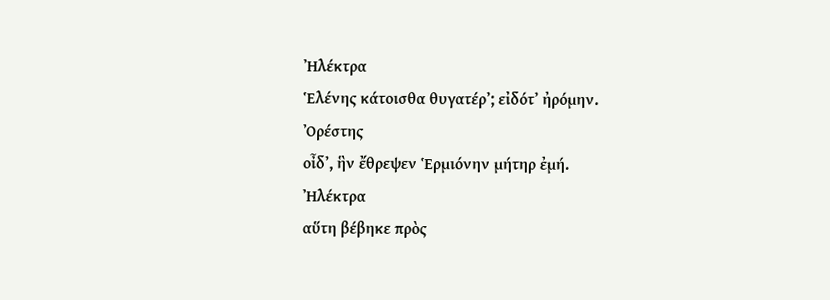Ἠλέκτρα
Ἑλένης κάτοισθα θυγατέρʼ; εἰδότʼ ἠρόμην.
Ὀρέστης
οἶδʼ, ἣν ἔθρεψεν Ἑρμιόνην μήτηρ ἐμή.
Ἠλέκτρα
αὕτη βέβηκε πρὸς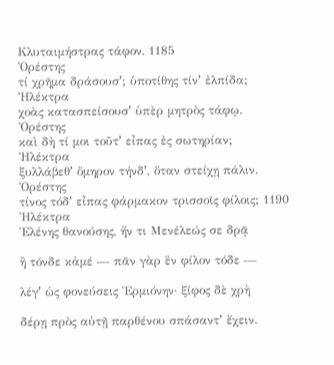Κλυταιμήστρας τάφον. 1185
Ὀρέστης
τί χρῆμα δράσουσʼ; ὑποτίθης τίνʼ ἐλπίδα;
Ἠλέκτρα
χοὰς κατασπείσουσʼ ὑπὲρ μητρὸς τάφῳ.
Ὀρέστης
καὶ δὴ τί μοι τοῦτʼ εἶπας ἐς σωτηρίαν;
Ἠλέκτρα
ξυλλάβεθʼ ὅμηρον τήνδʼ, ὅταν στείχῃ πάλιν.
Ὀρέστης
τίνος τόδʼ εἶπας φάρμακον τρισσοῖς φίλοις; 1190
Ἠλέκτρα
Ἑλένης θανούσης, ἤν τι Μενέλεώς σε δρᾷ

ἢ τόνδε κἀμέ — πᾶν γὰρ ἓν φίλον τόδε —

λέγʼ ὡς φονεύσεις Ἑρμιόνην· ξίφος δὲ χρὴ

δέρῃ πρὸς αὐτῇ παρθένου σπάσαντʼ ἔχειν.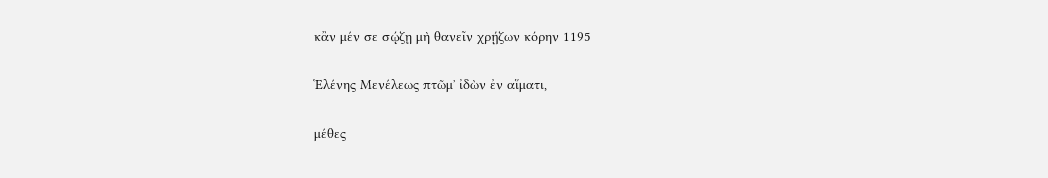κἂν μέν σε σῴζῃ μὴ θανεῖν χρῄζων κόρην 1195

Ἑλένης Μενέλεως πτῶμʼ ἰδὼν ἐν αἵματι,

μέθες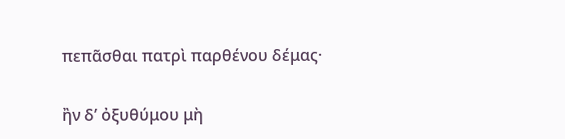πεπᾶσθαι πατρὶ παρθένου δέμας·

ἢν δʼ ὀξυθύμου μὴ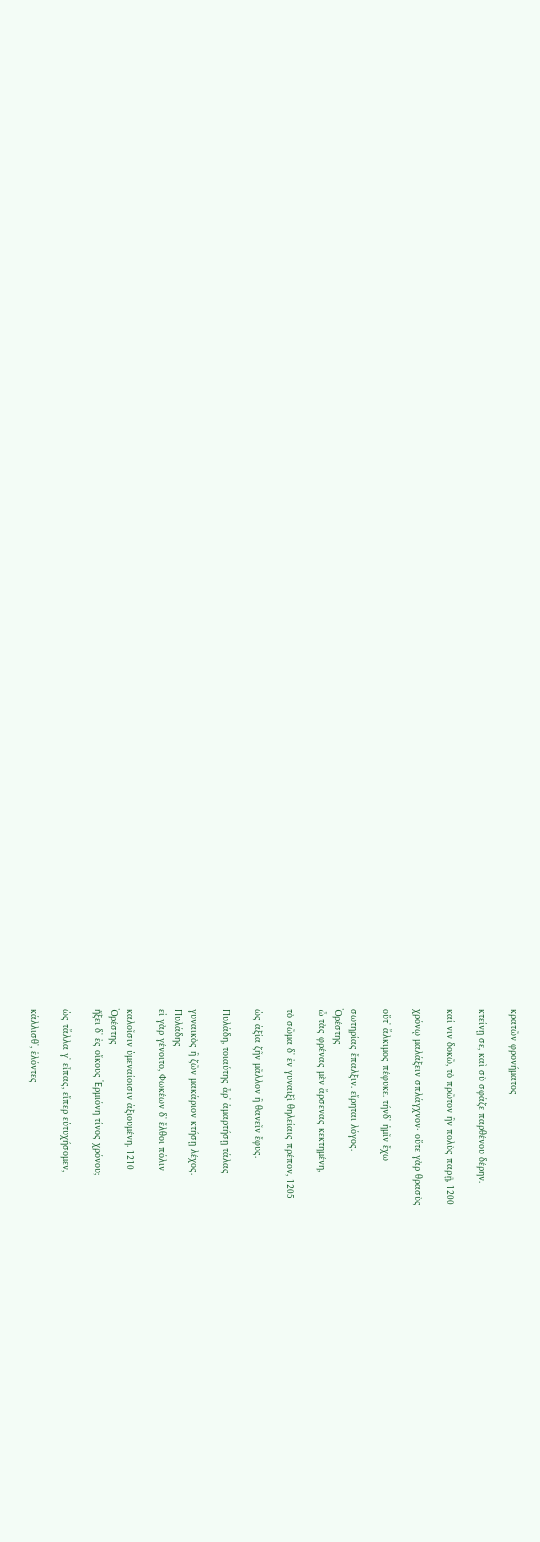κρατῶν φρονήματος

κτείνῃ σε, καὶ σὺ σφάζε παρθένου δέρην.

καί νιν δοκῶ, τὸ πρῶτον ἢν πολὺς παρῇ, 1200

χρόνῳ μαλάξειν σπλάγχνον· οὔτε γὰρ θρασὺς

οὔτʼ ἄλκιμος πέφυκε. τήνδʼ ἡμῖν ἔχω

σωτηρίας ἔπαλξιν. εἴρηται λόγος.
Ὀρέστης
ὦ τὰς φρένας μὲν ἄρσενας κεκτημένη,

τὸ σῶμα δʼ ἐν γυναιξὶ θηλείαις πρέπον, 1205

ὡς ἀξία ζῆν μᾶλλον ἢ θανεῖν ἔφυς.

Πυλάδη, τοιαύτης ἆρʼ ἁμαρτήσῃ τάλας

γυναικὸς ἢ ζῶν μακάριον κτήσῃ λέχος.
Πυλάδης
εἰ γὰρ γένοιτο, Φωκέων δʼ ἔλθοι πόλιν

καλοῖσιν ὑμεναίοισιν ἀξιουμένη. 1210
Ὀρέστης
ἥξει δʼ ἐς οἴκους Ἑρμιόνη τίνος χρόνου;

ὡς τἄλλα γʼ εἶπας, εἴπερ εὐτυχήσομεν,

κάλλισθʼ, ἑλόντες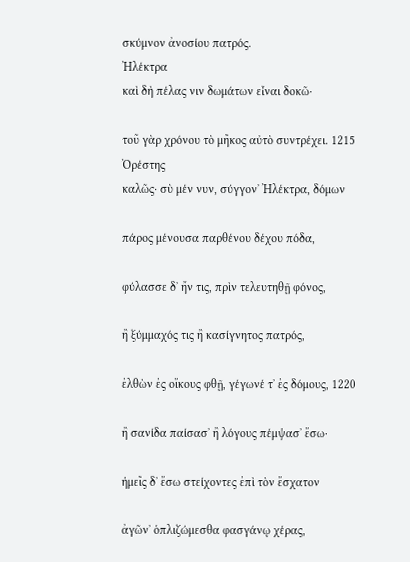σκύμνον ἀνοσίου πατρός.
Ἠλέκτρα
καὶ δὴ πέλας νιν δωμάτων εἶναι δοκῶ·

τοῦ γὰρ χρόνου τὸ μῆκος αὐτὸ συντρέχει. 1215
Ὀρέστης
καλῶς· σὺ μέν νυν, σύγγονʼ Ἠλέκτρα, δόμων

πάρος μένουσα παρθένου δέχου πόδα,

φύλασσε δʼ ἤν τις, πρὶν τελευτηθῇ φόνος,

ἢ ξύμμαχός τις ἢ κασίγνητος πατρός,

ἐλθὼν ἐς οἴκους φθῇ, γέγωνέ τʼ ἐς δόμους, 1220

ἢ σανίδα παίσασʼ ἢ λόγους πέμψασʼ ἔσω·

ἡμεῖς δʼ ἔσω στείχοντες ἐπὶ τὸν ἔσχατον

ἀγῶνʼ ὁπλιζώμεσθα φασγάνῳ χέρας,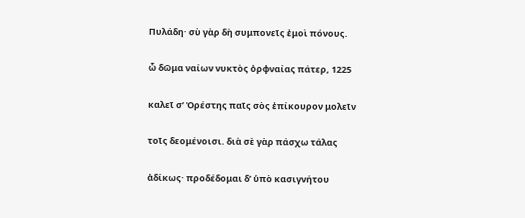Πυλάδη· σὺ γὰρ δὴ συμπονεῖς ἐμοὶ πόνους.

ὦ δῶμα ναίων νυκτὸς ὀρφναίας πάτερ, 1225

καλεῖ σʼ Ὀρέστης παῖς σὸς ἐπίκουρον μολεῖν

τοῖς δεομένοισι. διὰ σὲ γὰρ πάσχω τάλας

ἀδίκως· προδέδομαι δʼ ὑπὸ κασιγνήτου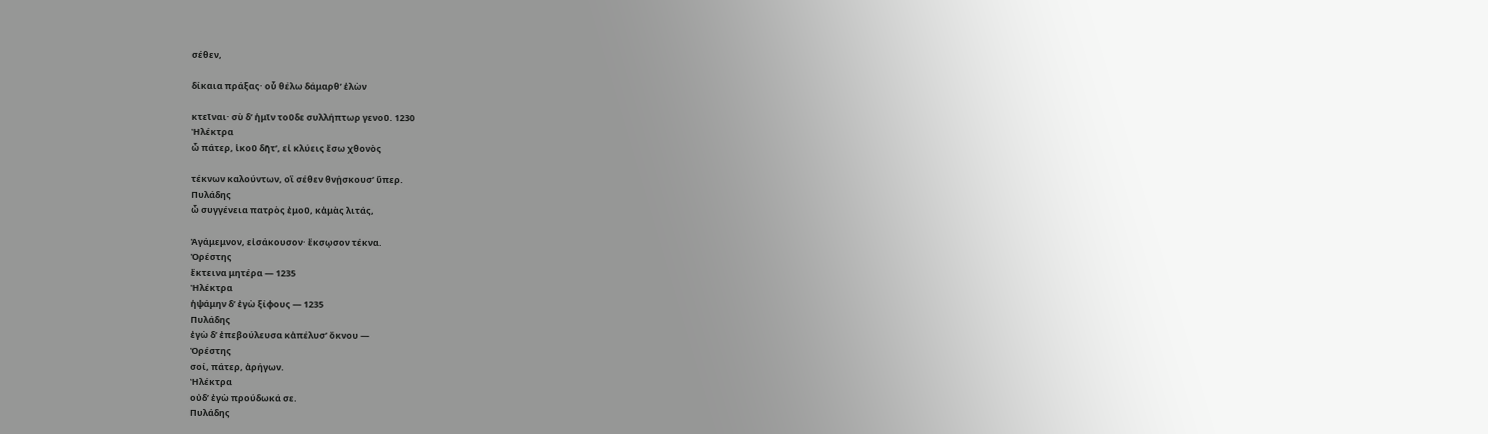σέθεν,

δίκαια πράξας· οὗ θέλω δάμαρθʼ ἑλὼν

κτεῖναι· σὺ δʼ ἡμῖν τοῦδε συλλήπτωρ γενοῦ. 1230
Ἠλέκτρα
ὦ πάτερ, ἱκοῦ δῆτʼ, εἰ κλύεις ἔσω χθονὸς

τέκνων καλούντων, οἳ σέθεν θνῄσκουσʼ ὕπερ.
Πυλάδης
ὦ συγγένεια πατρὸς ἐμοῦ, κἀμὰς λιτάς,

Ἀγάμεμνον, εἰσάκουσον· ἔκσῳσον τέκνα.
Ὀρέστης
ἔκτεινα μητέρα — 1235
Ἠλέκτρα
ἡψάμην δʼ ἐγὼ ξίφους — 1235
Πυλάδης
ἐγὼ δʼ ἐπεβούλευσα κἀπέλυσʼ ὄκνου —
Ὀρέστης
σοί, πάτερ, ἀρήγων.
Ἠλέκτρα
οὐδʼ ἐγὼ προύδωκά σε.
Πυλάδης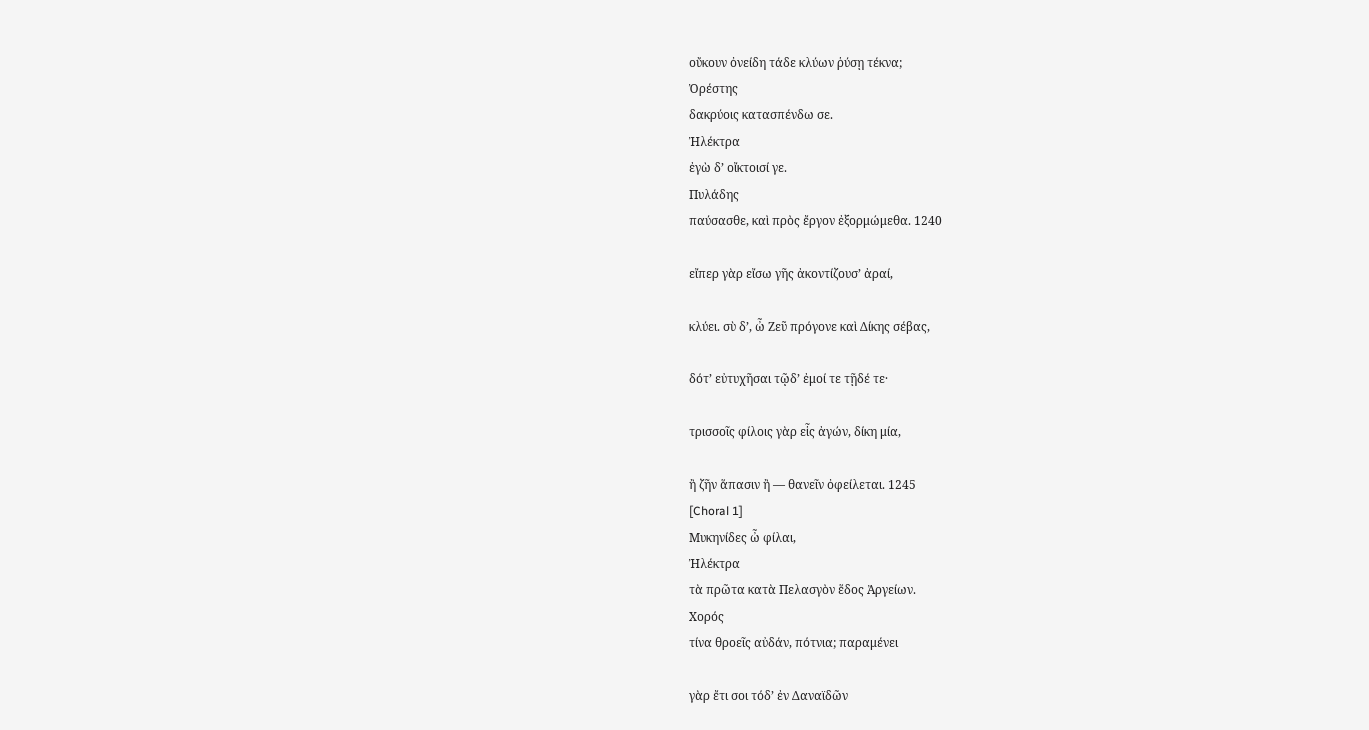οὔκουν ὀνείδη τάδε κλύων ῥύσῃ τέκνα;
Ὀρέστης
δακρύοις κατασπένδω σε.
Ἠλέκτρα
ἐγὼ δʼ οἴκτοισί γε.
Πυλάδης
παύσασθε, καὶ πρὸς ἔργον ἐξορμώμεθα. 1240

εἴπερ γὰρ εἴσω γῆς ἀκοντίζουσʼ ἀραί,

κλύει. σὺ δʼ, ὦ Ζεῦ πρόγονε καὶ Δίκης σέβας,

δότʼ εὐτυχῆσαι τῷδʼ ἐμοί τε τῇδέ τε·

τρισσοῖς φίλοις γὰρ εἷς ἀγών, δίκη μία,

ἢ ζῆν ἅπασιν ἢ — θανεῖν ὀφείλεται. 1245
[Choral 1]
Μυκηνίδες ὦ φίλαι,
Ἠλέκτρα
τὰ πρῶτα κατὰ Πελασγὸν ἕδος Ἀργείων.
Χορός
τίνα θροεῖς αὐδάν, πότνια; παραμένει

γὰρ ἔτι σοι τόδʼ ἐν Δαναϊδῶν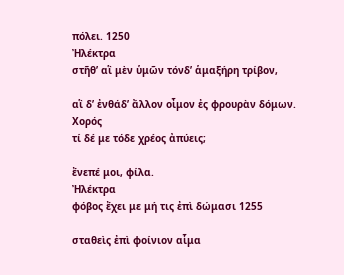πόλει. 1250
Ἠλέκτρα
στῆθʼ αἳ μὲν ὑμῶν τόνδʼ ἁμαξήρη τρίβον,

αἳ δʼ ἐνθάδʼ ἄλλον οἶμον ἐς φρουρὰν δόμων.
Χορός
τί δέ με τόδε χρέος ἀπύεις;

ἔνεπέ μοι, φίλα.
Ἠλέκτρα
φόβος ἔχει με μή τις ἐπὶ δώμασι 1255

σταθεὶς ἐπὶ φοίνιον αἷμα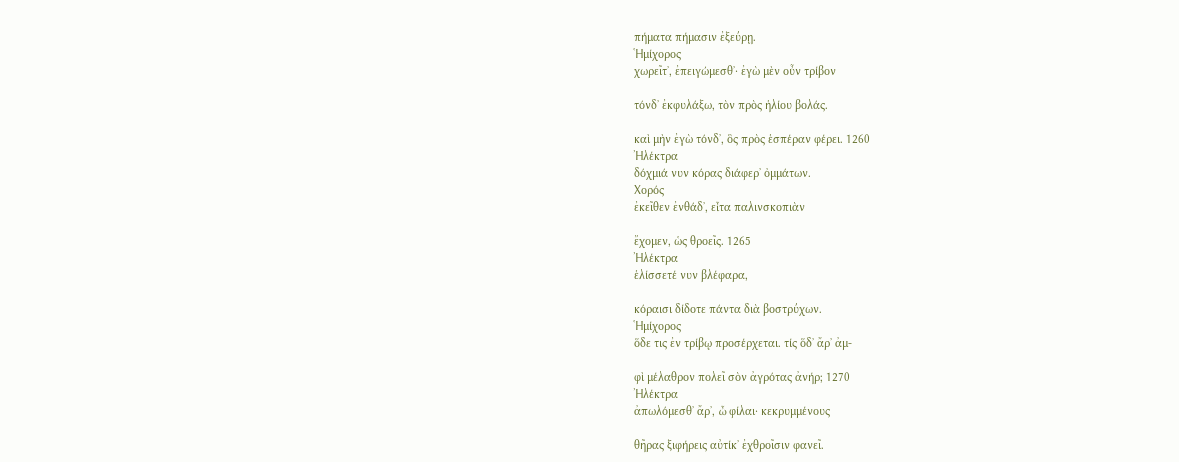πήματα πήμασιν ἐξεύρῃ.
Ἡμίχορος
χωρεῖτʼ, ἐπειγώμεσθʼ· ἐγὼ μὲν οὖν τρίβον

τόνδʼ ἐκφυλάξω, τὸν πρὸς ἡλίου βολάς.

καὶ μὴν ἐγὼ τόνδʼ, ὃς πρὸς ἑσπέραν φέρει. 1260
Ἠλέκτρα
δόχμιά νυν κόρας διάφερʼ ὀμμάτων.
Χορός
ἐκεῖθεν ἐνθάδʼ, εἶτα παλινσκοπιὰν

ἔχομεν, ὡς θροεῖς. 1265
Ἠλέκτρα
ἑλίσσετέ νυν βλέφαρα,

κόραισι δίδοτε πάντα διὰ βοστρύχων.
Ἡμίχορος
ὅδε τις ἐν τρίβῳ προσέρχεται. τίς ὅδʼ ἄρʼ ἀμ-

φὶ μέλαθρον πολεῖ σὸν ἀγρότας ἀνήρ; 1270
Ἠλέκτρα
ἀπωλόμεσθʼ ἄρʼ, ὦ φίλαι· κεκρυμμένους

θῆρας ξιφήρεις αὐτίκʼ ἐχθροῖσιν φανεῖ.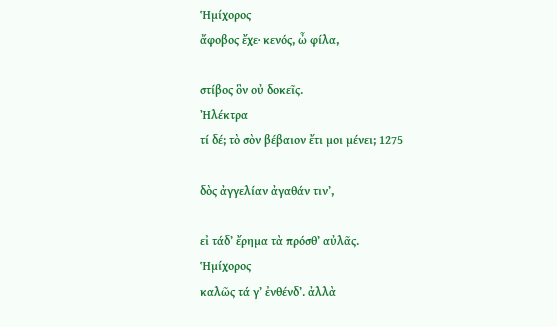Ἡμίχορος
ἄφοβος ἔχε· κενός, ὦ φίλα,

στίβος ὃν οὐ δοκεῖς.
Ἠλέκτρα
τί δέ; τὸ σὸν βέβαιον ἔτι μοι μένει; 1275

δὸς ἀγγελίαν ἀγαθάν τινʼ,

εἰ τάδʼ ἔρημα τὰ πρόσθʼ αὐλᾶς.
Ἡμίχορος
καλῶς τά γʼ ἐνθένδʼ. ἀλλὰ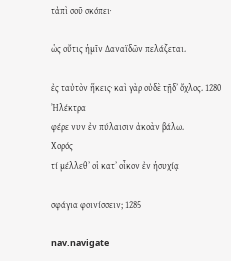τἀπὶ σοῦ σκόπει·

ὡς οὔτις ἡμῖν Δαναϊδῶν πελάζεται.

ἐς ταὐτὸν ἥκεις· καὶ γὰρ οὐδὲ τῇδʼ ὄχλος. 1280
Ἠλέκτρα
φέρε νυν ἐν πύλαισιν ἀκοὰν βάλω.
Χορός
τί μέλλεθʼ οἱ κατʼ οἶκον ἐν ἡσυχίᾳ

σφάγια φοινίσσειν; 1285

nav.navigate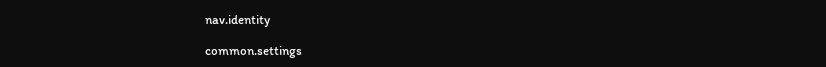nav.identity

common.settings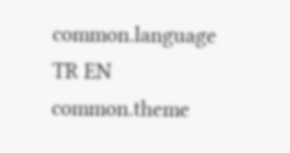common.language
TR EN
common.theme